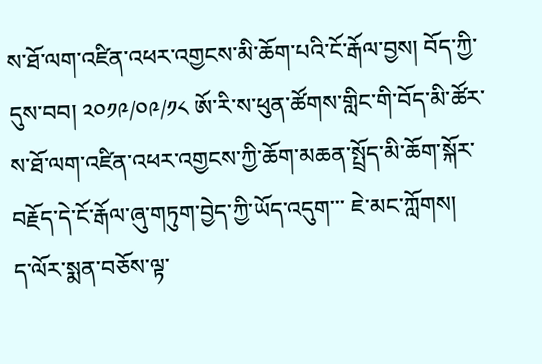ས་ཐོ་ལག་འཛིན་འཕར་འགྱངས་མི་ཆོག་པའི་ངོ་རྒོལ་བྱས། བོད་ཀྱི་དུས་བབ། ༢༠༡༩/༠༩/༡༨ ཨོ་རི་ས་ཕུན་ཚོགས་གླིང་གི་བོད་མི་ཚོར་ས་ཐོ་ལག་འཛིན་འཕར་འགྱངས་ཀྱི་ཆོག་མཆན་སྤྲོད་མི་ཆོག་སྐོར་བརྗོད་དེ་ངོ་རྒོལ་ཞུ་གཏུག་བྱེད་ཀྱི་ཡོད་འདུག་་་ ཇེ་མང་ཀློགས།
ད་ལོར་སྨན་བཅོས་ལྟ་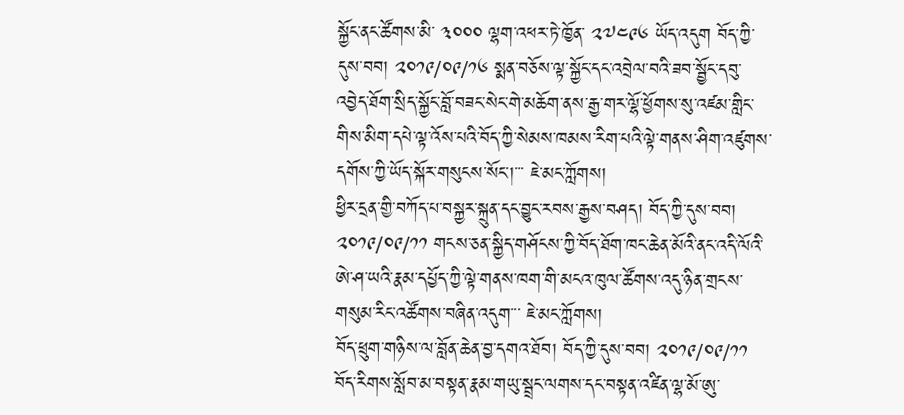སྐྱོང་ནང་ཚོགས་མི་ ༣༠༠༠ ལྷག་འཕར་ཏེ་ཁྱོན་ ༢༧༤༩༦ ཡོད་འདུག བོད་ཀྱི་དུས་བབ། ༢༠༡༩/༠༩/༡༦ སྨན་བཅོས་ལྟ་སྐྱོང་དང་འབྲེལ་བའི་ཟབ་སྦྱོང་དབུ་འབྱེད་ཐོག་སྲིད་སྐྱོང་བློ་བཟང་སེང་གེ་མཆོག་ནས་རྒྱ་གར་ལྷོ་ཕྱོགས་སུ་འཛམ་གླིང་གིས་མིག་དཔེ་ལྟ་འོས་པའི་བོད་ཀྱི་སེམས་ཁམས་རིག་པའི་ལྟེ་གནས་ཤིག་འཛུགས་དགོས་ཀྱི་ཡོད་སྐོར་གསུངས་སོང་།་་་ ཇེ་མང་ཀློགས།
ཕྱིར་དྲན་གྱི་བཀོད་པ་བསྐྱར་སྐྲུན་དང་བྱུང་རབས་རྒྱས་བཤད། བོད་ཀྱི་དུས་བབ། ༢༠༡༩/༠༩/༡༡ གངས་ཅན་སྐྱིད་གཤོངས་ཀྱི་བོད་ཐོག་ཁང་ཆེན་མོའི་ནང་འདི་ལོའི་ཨེ་ཤ་ཡའི་རྣམ་དཔྱོད་ཀྱི་ལྟེ་གནས་ཁག་གི་མངའ་ཁུལ་ཚོགས་འདུ་ཉིན་གྲངས་གསུམ་རིང་འཚོགས་བཞིན་འདུག་་་ ཇེ་མང་ཀློགས།
བོད་ཕྲུག་གཉིས་ལ་བློན་ཆེན་བྱ་དགའ་ཐོབ། བོད་ཀྱི་དུས་བབ། ༢༠༡༩/༠༩/༡༡ བོད་རིགས་སློབ་མ་བསྟན་རྣམ་གཡུ་སྦྲང་ལགས་དང་བསྟན་འཛིན་ལྷ་མོ་ཨུ་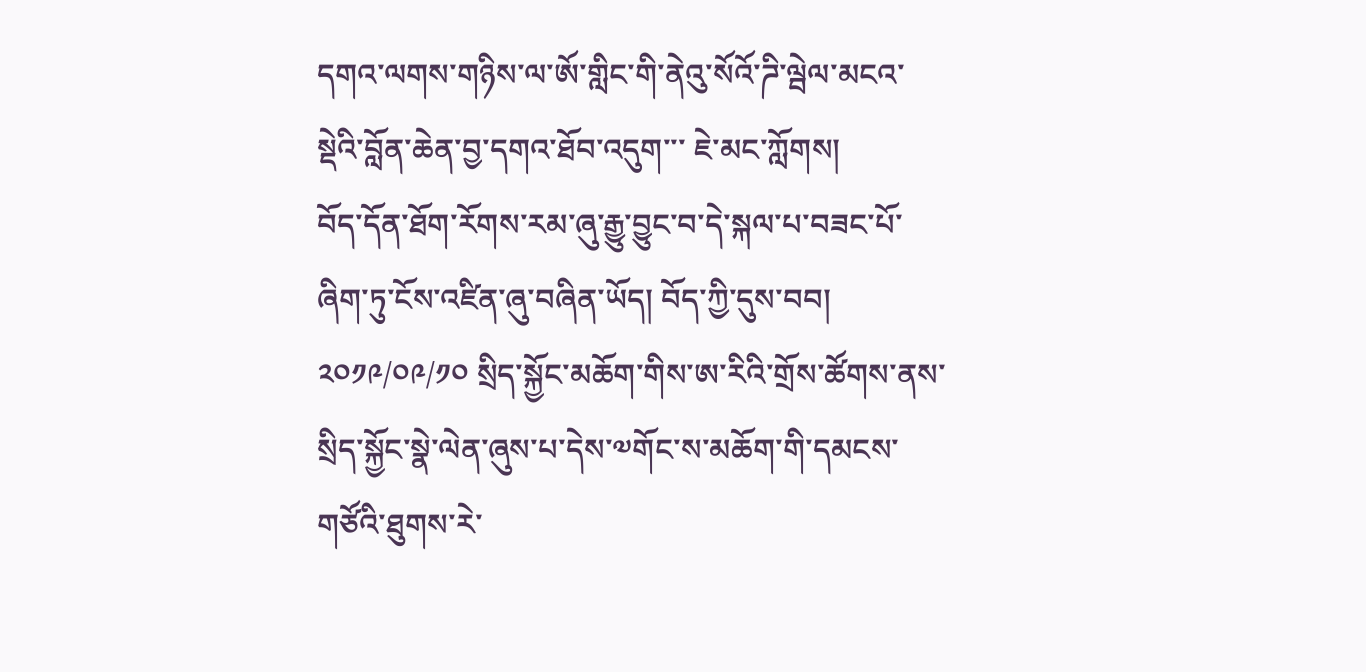དགའ་ལགས་གཉིས་ལ་ཨོ་གླིང་གི་ནེའུ་སོའོ་ཌི་ལྦེལ་མངའ་སྡེའི་བློན་ཆེན་བྱ་དགའ་ཐོབ་འདུག་་་ ཇེ་མང་ཀློགས།
བོད་དོན་ཐོག་རོགས་རམ་ཞུ་རྒྱུ་བྱུང་བ་དེ་སྐལ་པ་བཟང་པོ་ཞིག་ཏུ་ངོས་འཛིན་ཞུ་བཞིན་ཡོད། བོད་ཀྱི་དུས་བབ། ༢༠༡༩/༠༩/༡༠ སྲིད་སྐྱོང་མཆོག་གིས་ཨ་རིའི་གྲོས་ཚོགས་ནས་སྲིད་སྐྱོང་སྣེ་ལེན་ཞུས་པ་དེས་༧གོང་ས་མཆོག་གི་དམངས་གཙོའི་ཐུགས་རེ་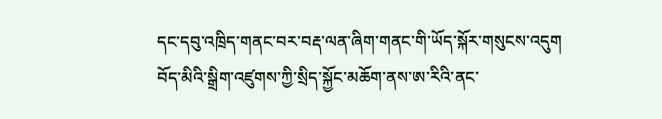དང་དབུ་འཁྲིད་གནང་བར་བརྡ་ལན་ཞིག་གནང་གི་ཡོད་སྐོར་གསུངས་འདུག བོད་མིའི་སྒྲིག་འཛུགས་ཀྱི་སྲིད་སྐྱོང་མཆོག་ནས་ཨ་རིའི་ནང་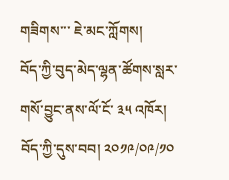གཟིགས་་་ ཇེ་མང་ཀློགས།
བོད་ཀྱི་བུད་མེད་ལྷན་ཚོགས་སླར་གསོ་བྱུང་ནས་ལོ་ངོ་ ༣༥ འཁོར། བོད་ཀྱི་དུས་བབ། ༢༠༡༩/༠༩/༡༠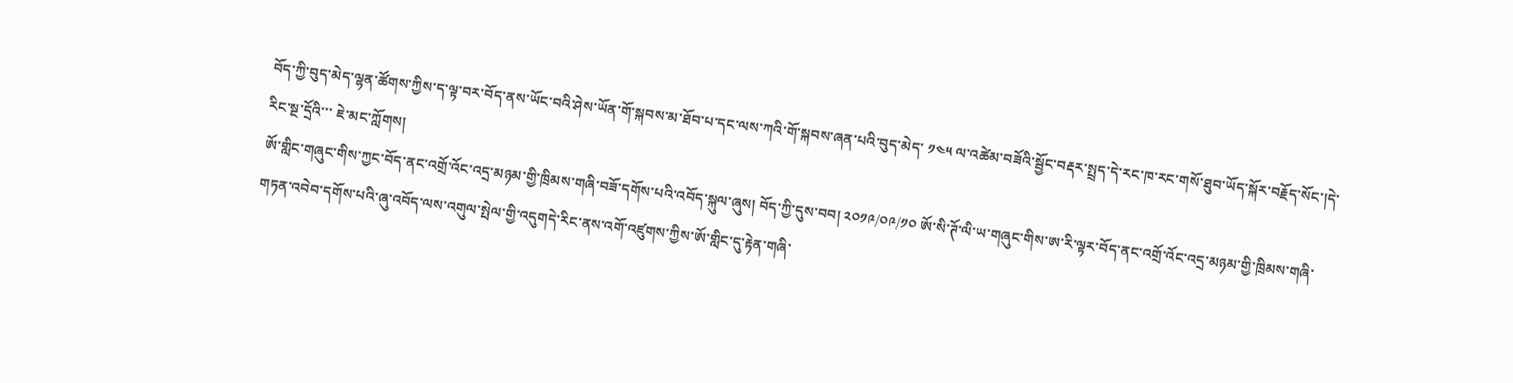བོད་ཀྱི་བུད་མེད་ལྷན་ཚོགས་ཀྱིས་ད་ལྟ་བར་བོད་ནས་ཡོང་བའི་ཤེས་ཡོན་གོ་སྐབས་མ་ཐོབ་པ་དང་ལས་ཀའི་གོ་སྐབས་ཞན་པའི་བུད་མེད་ ༡༤༥ ལ་འཚེམ་བཟོའི་སྦྱོང་བརྡར་སྤྲད་དེ་རང་ཁ་རང་གསོ་ཐུབ་ཡོད་སྐོར་བརྗོད་སོང་།དེ་རིང་སྔ་དྲོའི་་་ ཇེ་མང་ཀློགས།
ཨོ་གླིང་གཞུང་གིས་ཀྱང་བོད་ནང་འགྲོ་འོང་འདྲ་མཉམ་གྱི་ཁྲིམས་གཞི་བཟོ་དགོས་པའི་འབོད་སྐུལ་ཞུས། བོད་ཀྱི་དུས་བབ། ༢༠༡༩/༠༩/༡༠ ཨོ་སི་ཊོ་ལི་ཡ་གཞུང་གིས་ཨ་རི་ལྟར་བོད་ནང་འགྲོ་འོང་འདྲ་མཉམ་གྱི་ཁྲིམས་གཞི་གཏན་འབེབ་དགོས་པའི་ཞུ་འབོད་ལས་འགུལ་སྤེལ་གྱི་འདུགདེ་རིང་ནས་འགོ་འཛུགས་ཀྱིས་ཨོ་གླིང་དུ་རྟེན་གཞི་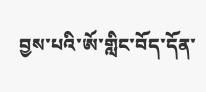བྱས་པའི་ཨོ་གླིང་བོད་དོན་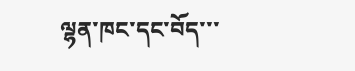ལྷན་ཁང་དང་བོད་་་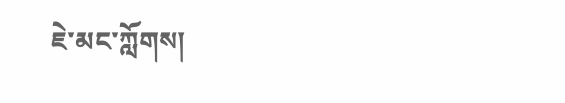ཇེ་མང་ཀློགས།